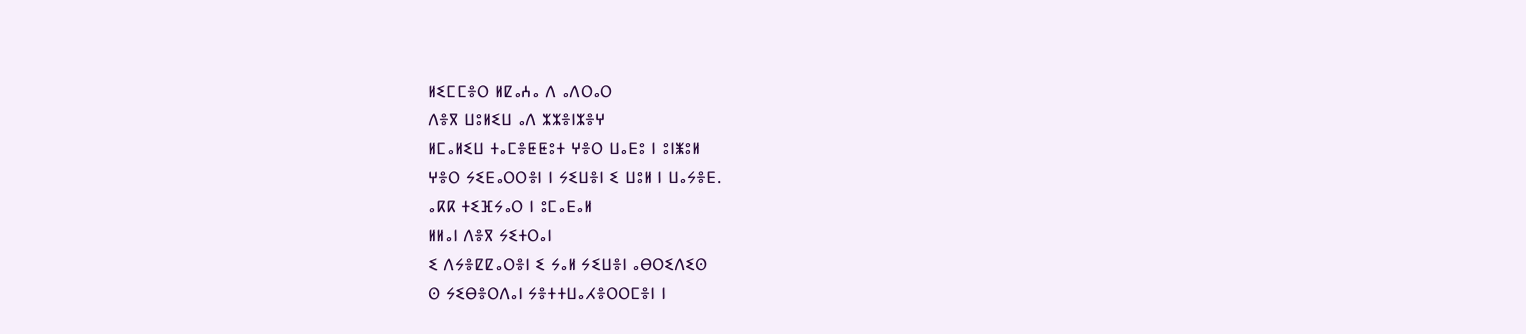ⵍⵉⵎⵎⴻⵔ ⵍⵇⴰⵄⴰ ⴷ ⴰⴷⵔⴰⵔ
ⴷⴻⴳ ⵡⵓⵍⵉⵡ ⴰⴷ ⵣⵣⴻⵏⵣⴻⵖ
ⵍⵎⴰⵍⵉⵡ ⵜⴰⵎⴻⵟⵟⵓⵜ ⵖⴻⵔ ⵡⴰⴹⵓ ⵏ ⵓⵏⵥⵓⵍ
ⵖⴻⵔ ⵢⵉⴹⴰⵔⵔⴻⵏ ⵏ ⵢⵉⵡⴻⵏ ⵉ ⵡⵓⵍ ⵏ ⵡⴰⵢⴻⴹ.
ⴰⴽⴽ ⵜⵉⴼⵢⴰⵔ ⵏ ⵓⵎⴰⴹⴰⵍ
ⵍⵍⴰⵏ ⴷⴻⴳ ⵢⵉⵜⵔⴰⵏ
ⵉ ⴷⵢⴻⵇⵇⴰⵔⴻⵏ ⵉ ⵢⴰⵍ ⵢⵉⵡⴻⵏ ⴰⴱⵔⵉⴷⵉⵙ
ⵙ ⵢⵉⴱⴻⵔⴷⴰⵏ ⵢⴻⵜⵜⵡⴰⵃⴻⵔⵔⵎⴻⵏ ⵏ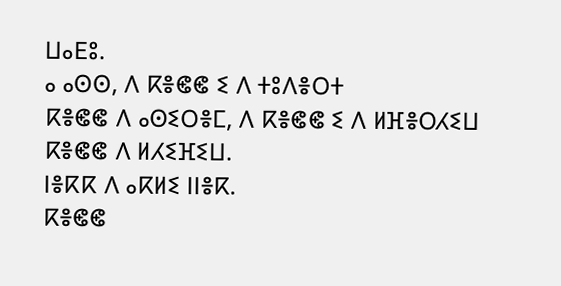ⵡⴰⴹⵓ.
ⴰ ⴰⵙⵙ, ⴷ ⴽⴻⵞⵞ ⵉ ⴷ ⵜⵓⴷⴻⵔⵜ
ⴽⴻⵞⵞ ⴷ ⴰⵙⵉⵔⴻⵎ, ⴷ ⴽⴻⵞⵞ ⵉ ⴷ ⵍⴼⴻⵔⵃⵉⵡ
ⴽⴻⵞⵞ ⴷ ⵍⵃⵉⴼⵉⵡ.
ⵏⴻⴽⴽ ⴷ ⴰⴽⵍⵉ ⵏⵏⴻⴽ.
ⴽⴻⵞⵞ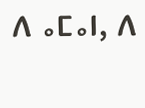ⴷ ⴰⵎⴰⵏ, ⴷ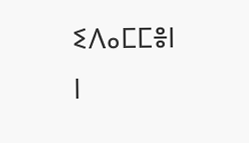ⵉⴷⴰⵎⵎⴻⵏ ⵏ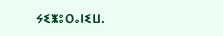ⵢⵉⵥⵓⵔⴰⵏⵉⵡ.